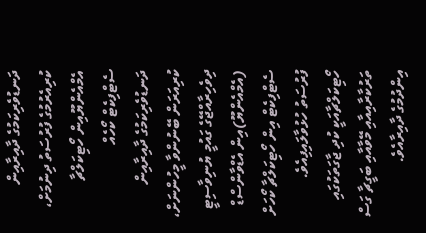ދަނޑުވެރިކަމުގެ ދާއިރާއިން ކުރިއެރުމުގެ ފުރުސަތު ދިނުމަށް، އެމްއެންޔޫއިން ހޯޓިކަލްޗާ ސެޓްފިކެޓް ކޯހެއް
ދަނޑުވެރިކަމުގެ ދާއިރާއިން ކުރިއަރަން ބޭނުންވާ މީހުންނަށް، ދިވެހިރާއްޖޭގެ ގައުމީ ޔުނިވާސިޓީ (އެމްއެންޔޫ)އިން އެޑްވާންސްޑް ސެޓްފިކެޓް އިން ހޯޓިކަލްޗާ ކޯހަށް ފުރުސަތު ހުޅުވާލައިފިއެވެ.
ހޯޓިކަލްޗާއަކީ ކުދި ޖާގަތަކުގައި ތަރުކާރާއިއާއި މޭވާއާއި ބަގީޗާ ގަސް އިންދުމުގެ ދާއިރާއެވެ.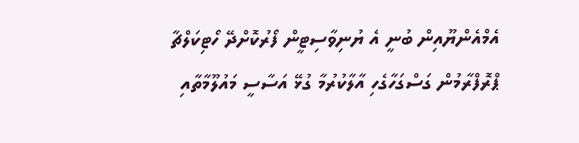އެމްއެންޔޫއިން ބުނީ އެ ޔުނިވާސިޓީން ފޯރުކޮށްދޭ ހޯޓިކަލްޗާ ޕްރޮފްރާމުން ގަސްގަހާގެހި އާލާކުރުމާ ގުޅޭ އަސާސީ މައުލޫމާތާއި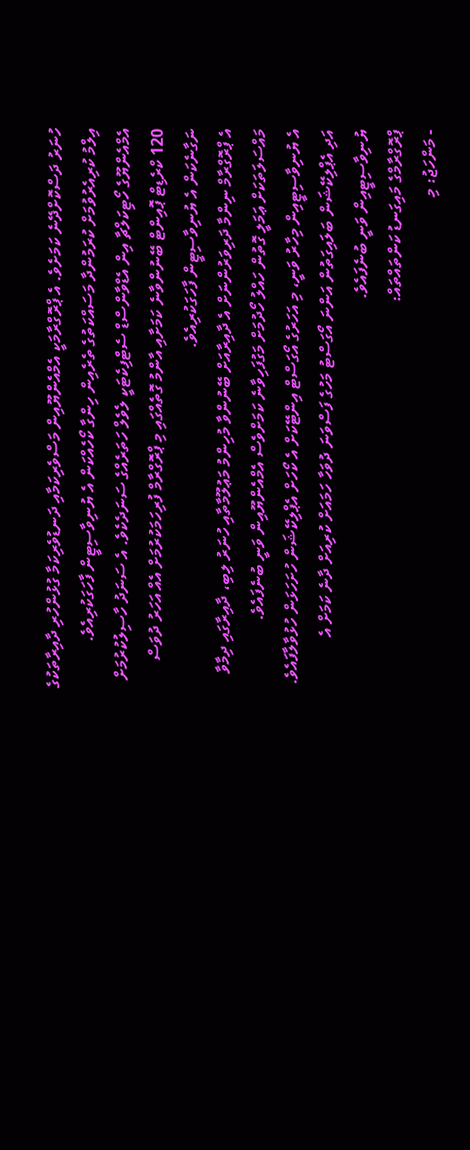ހުނަރު ދަސްކޮށްދޭނެ ކަމަށެވެ. އެ ޕްރޮގްރާމަކީ އެމްއެންޔޫއިން މަސްވެރިކަމާއި ދަނޑުވެރިކަމާ ގުޅުންހުރި ދާއިރާތަކުގެ އިލްމު ކުރިއެރުވުމަށް ކުރަމުންދާ މަސައްކަތުގެ ތެރެއިން ހިންގާ ކޯހެއްކަން އެ ޔުނިވާސިޓީން ފާހަގަކުރިއެވެ.
އެމްއެންޔޫގެ ހޯޓިކަލްޗާ އިން އެޑްވާންސްޑް ސެޓްފިކެޓަކީ ލެވެލް ހަތަރެއްގެ ސަނަދެކެވެ. އެ ސަނަދު ހާސިލުކުރުމަށް 120 ކްރެޑިޓް ޕޮއިންޓް ބޭނުންވާނެ ކަމަށާއި އާންމު ގޮތެއްގައި މި ޕްރޮގްރާމް ފުރިހަމަކުރުމަށް އެއް އަހަރު ދުވަސް ނަގާނެކަން އެ ޔުނިވާސިޓީން ފާހަގަކުރިއެވެ.
އެ ޕްރޮގްރާމް ނިންމާ ދަރިވަރުންނަށް އެ ދާއިރާއަށް ބޭނުންވާ މުހިންމު މަޢުލޫމާތާއި ހުނަރު ލިބި، ދާއިރާގައި ދިމާވާ މައްސަލަތަކަށް ޢަމަލީ ގޮތުން ހައްލު ހޯދުމަށް މަގުފަހިވާނެ ކަމަށްވެސް އެމްއެންޔޫއިން ވަނީ ބުނެފައެވެ.
އެ ޔުނިވާސިޓީއިން މިހާރު ވަނީ، މި އަހަރުގެ އޯގަސްޓް އިންޓޭކަށް އެ ކޯހަށް އެޕްލިކޭޝަން ހުށަހަޅަން ހުޅުވާލާފައެވެ. އަދި އެޕްލިކޭޝަން ބަލައިގަތުން އަންނަ އޯގަސްޓު މަހުގެ ފަސްވަނަ ދުވަހާ ހަމައަށް ކުރިއަށް ދާނެ ކަމަށް އެ ޔުނިވާސިޓީއިން ވަނީ ބުނެފައެވެ.
ޕްރޮގްރާމްގެ މައިގަނޑު ކަންތައްތައް:
- މަންހަޖު: މި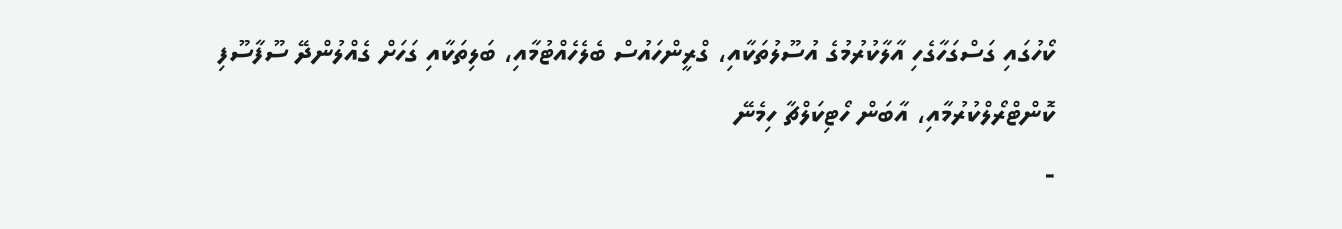ކޯހުގައި ގަސްގަހާގެހި އާލާކުރުމުގެ އުސޫލުތަކާއި، ގްރީންހައުސް ބެލެހެއްޓުމާއި، ބަލިތަކާއި ގަހަށް ގެއްލުންދޭ ސޫފާސޫފި ކޮންޓްރޯލްކުރުމާއި، އާބަން ހޯޓިކަލްޗާ ހިމެނޭ
-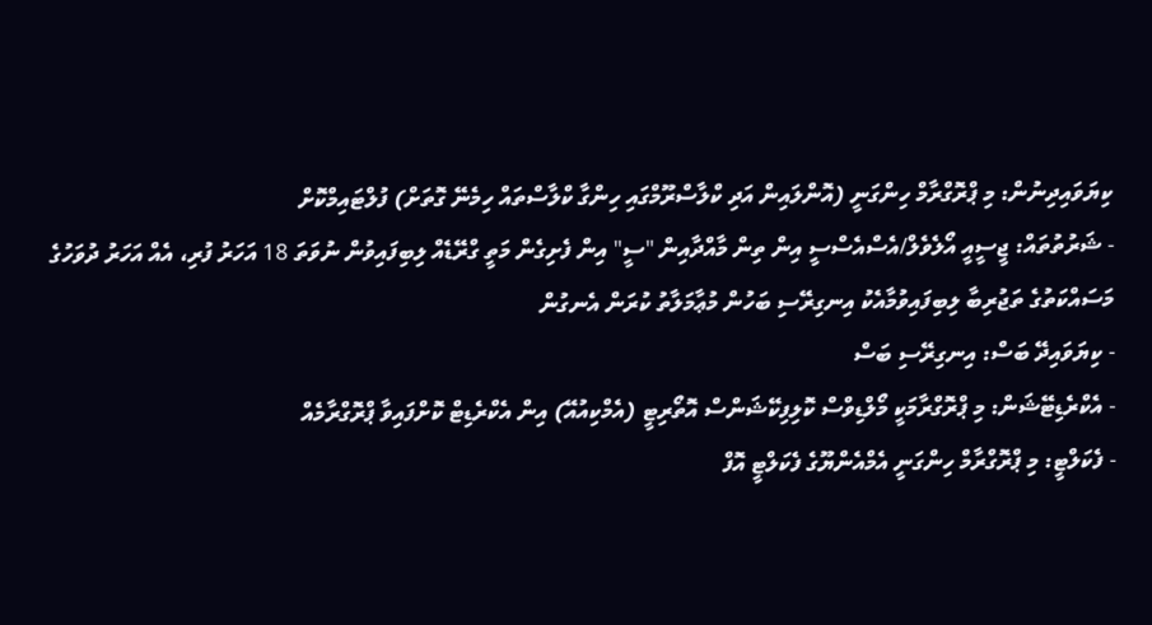ކިޔަވައިދިނުން: މި ޕްރޮގްރާމް ހިންގަނީ (އޮންލައިން އަދި ކްލާސްރޫމްގައި ހިންގާ ކްލާސްތައް ހިމެނޭ ގޮތަށް) ފުލްޓައިމްކޮށް
- ޝަރުތުތައް: ޖީސީއީ އޯލެވެލް/އެސްއެސްސީ އިން ތިން މާއްދާއިން "ސީ" އިން ފެށިގެން މަތީ ގްރޭޑެއް ލިބިފައިވުން ނުވަތަ 18 އަހަރު ފުރި، އެއް އަހަރު ދުވަހުގެ މަސައްކަތުގެ ތަޖުރިބާ ލިބިފައިވުމާއެކު އިނގިރޭސި ބަހުން މުޢާމަލާތު ކުރަން އެނގުން
- ކިޔަވައިދޭ ބަސް: އިނގިރޭސި ބަސް
- އެކްރެޑިޓޭޝަން: މި ޕްރޮގްރާމަކީ މޯލްޑިވްސް ކޮލިފިކޭޝަންސް އޮތޯރިޓީ (އެމްކިއުއޭ) އިން އެކްރެޑިޓް ކޮށްފައިވާ ޕްރޮގްރާމެއް
- ފެކަލްޓީ: މި ޕްރޮގްރާމް ހިންގަނީ އެމްއެންޔޫގެ ފެކަލްޓީ އޮފް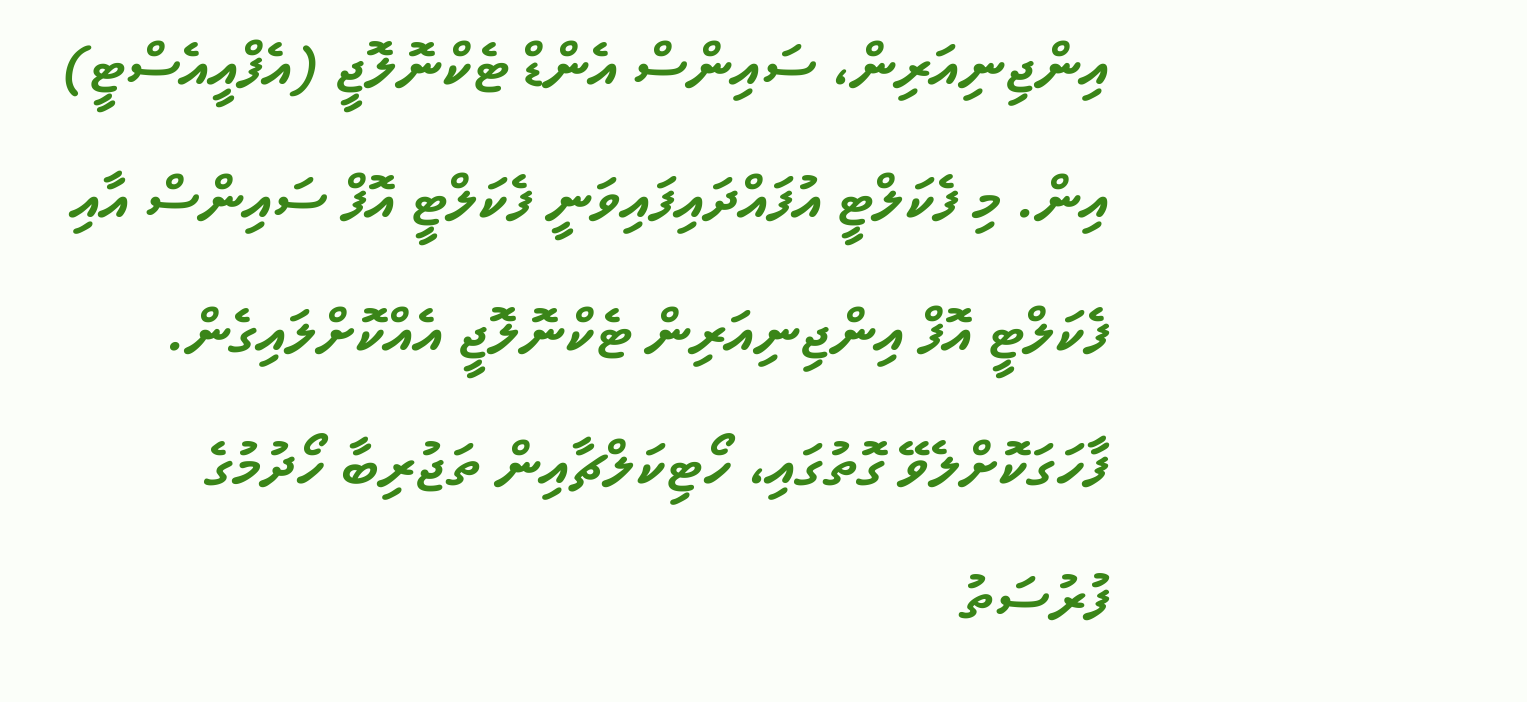އިންޖިނިއަރިން، ސައިންސް އެންޑް ޓެކްނޮލޮޖީ (އެފްއީއެސްޓީ) އިން. މި ފެކަލްޓީ އުފައްދައިފައިވަނީ ފެކަލްޓީ އޮފް ސައިންސް އާއި ފެކަލްޓީ އޮފް އިންޖިނިއަރިން ޓެކްނޮލޮޖީ އެއްކޮށްލައިގެން.
ފާހަގަކޮށްލެވޭ ގޮތުގައި، ހޯޓިކަލްޗާއިން ތަޖުރިބާ ހޯދުމުގެ ފުރުސަތު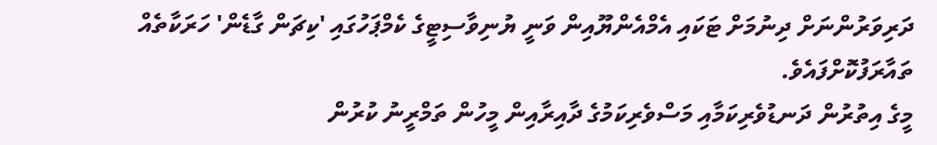ދަރިވަރުންނަށް ދިނުމަށް ޓަކައި އެމްއެންޔޫއިން ވަނީ ޔުނިވާސިޓީގެ ކެމްޕަހުގައި 'ކިޗަން ގާޑެން' ހަރަކާތެއް ތައާރަފުކޮށްފައެވެ.
މީގެ އިތުރުން ދަނޑުވެރިކަމާއި މަސްވެރިކަމުގެ ދާއިރާއިން މީހުން ތަމްރީނު ކުރުން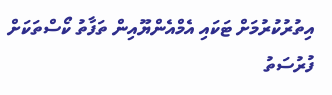އިތުރުކުރުމަށް ޓަކައި އެމްއެންޔޫއިން ތަފާތު ކޯސްތަކަށް ފުރުސަތު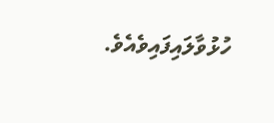ހުޅުވާލައިފައިވެއެވެ.